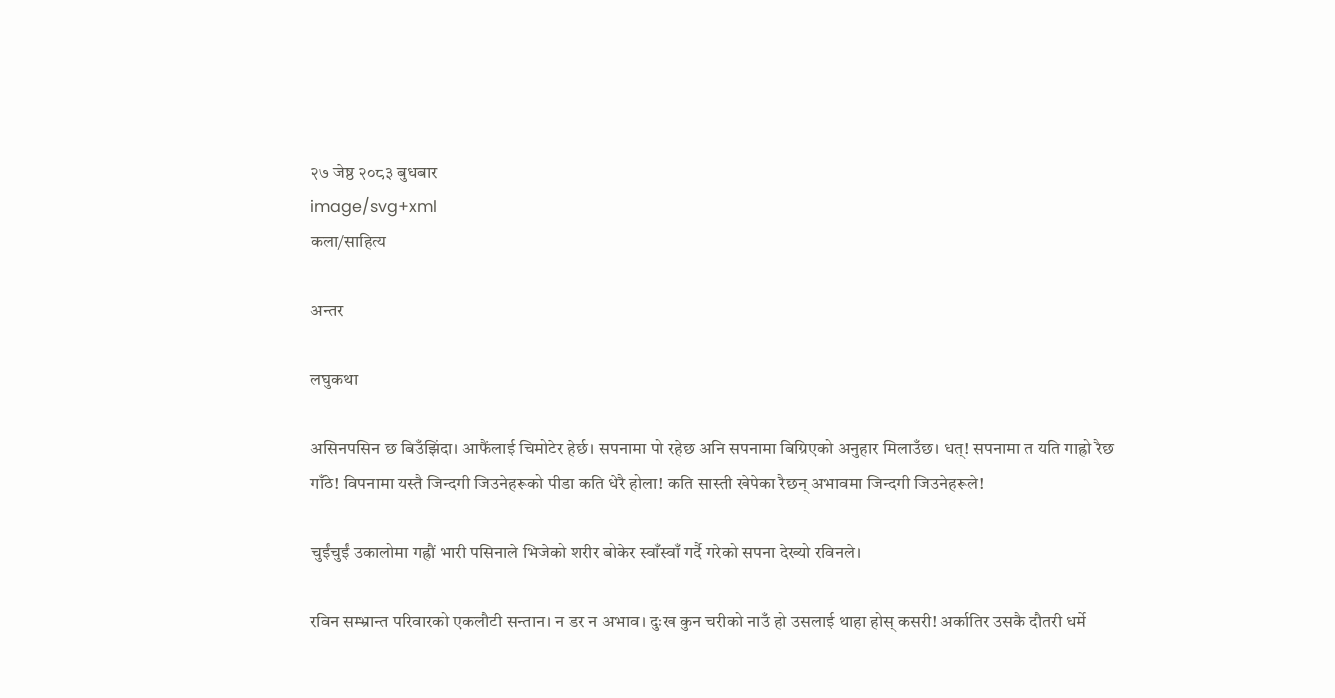२७ जेष्ठ २०८३ बुधबार
image/svg+xml
कला/साहित्य

अन्तर

लघुकथा

असिनपसिन छ बिउँझिंदा। आफैंलाई चिमोटेर हेर्छ। सपनामा पो रहेछ अनि सपनामा बिग्रिएको अनुहार मिलाउँछ। धत्! सपनामा त यति गाह्रो रैछ गाँठे! विपनामा यस्तै जिन्दगी जिउनेहरूको पीडा कति धेरै होला! कति सास्ती खेपेका रैछन् अभावमा जिन्दगी जिउनेहरूले!

चुईंचुईं उकालोमा गह्रौं भारी पसिनाले भिजेको शरीर बोकेर स्वाँस्वाँ गर्दै गरेको सपना देख्यो रविनले।

रविन सम्भ्रान्त परिवारको एकलौटी सन्तान। न डर न अभाव। दुःख कुन चरीको नाउँ हो उसलाई थाहा होस् कसरी! अर्कातिर उसकै दौतरी धर्मे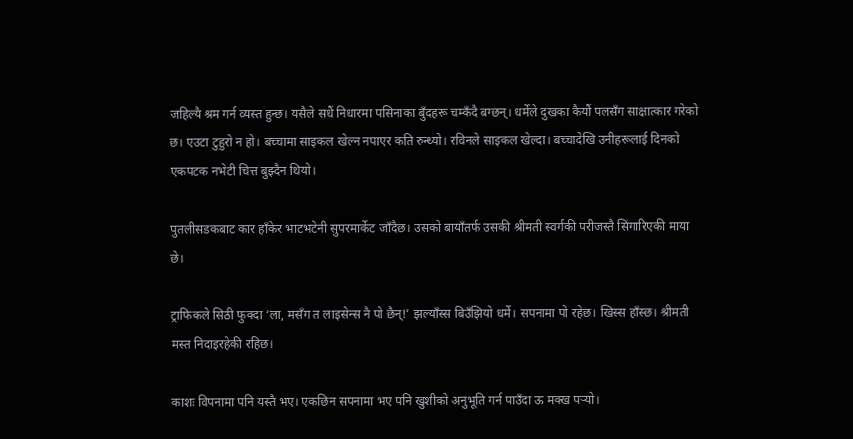जहिल्यै श्रम गर्न व्यस्त हुन्छ। यसैले सधैं निधारमा पसिनाका बुँदहरू चम्कँदै बग्छन्। धर्मेले दुखका कैयौं पलसँग साक्षात्कार गरेको छ। एउटा टुहुरो न हो। बच्चामा साइकल खेल्न नपाएर कति रुन्थ्यो। रविनले साइकल खेल्दा। बच्चादेखि उनीहरूलाई दिनको एकपटक नभेटी चित्त बुझ्दैन थियो।

पुतलीसडकबाट कार हाँकेर भाटभटेनी सुपरमार्केट जाँदैछ। उसको बायाँतर्फ उसकी श्रीमती स्वर्गकी परीजस्तै सिंगारिएकी माया छे।

ट्राफिकले सिठी फुक्दा ‘ला, मसँग त लाइसेन्स नै पो छैन्!’ झल्याँस्स बिउँझियो धर्मे। सपनामा पो रहेछ। खिस्स हाँस्छ। श्रीमती मस्त निदाइरहेकी रहिछ।

काशः विपनामा पनि यस्तै भए। एकछिन सपनामा भए पनि खुशीको अनुभूति गर्न पाउँदा ऊ मक्ख पर्‍यो।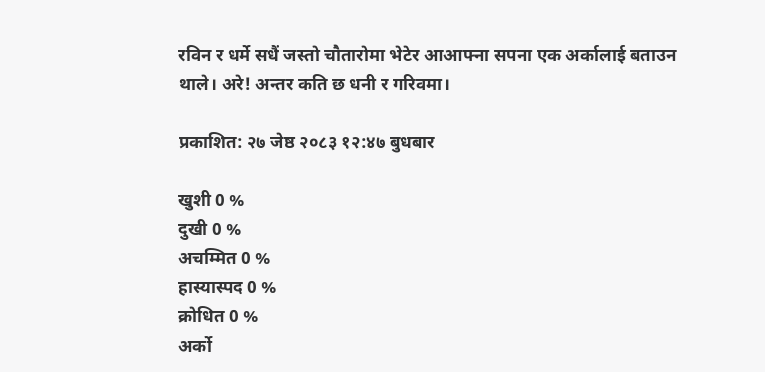रविन र धर्मे सधैं जस्तो चौतारोमा भेटेर आआफ्ना सपना एक अर्कालाई बताउन थाले। अरे! अन्तर कति छ धनी र गरिवमा।

प्रकाशित: २७ जेष्ठ २०८३ १२:४७ बुधबार

खुशी 0 %
दुखी 0 %
अचम्मित 0 %
हास्यास्पद 0 %
क्रोधित 0 %
अर्को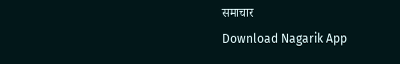समाचार
Download Nagarik App